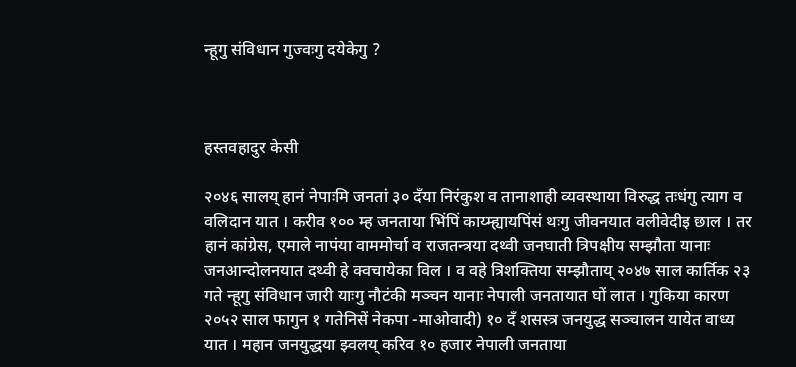न्हूगु संविधान गुज्वःगु दयेकेगु ?



हस्तवहादुर केसी

२०४६ सालय् हानं नेपाःमि जनतां ३० दँया निरंकुश व तानाशाही व्यवस्थाया विरुद्ध तःधंगु त्याग व वलिदान यात । करीव १०० म्ह जनताया भिंपिं काय्म्ह्यायपिंसं थःगु जीवनयात वलीवेदीइ छाल । तर हानं कांग्रेस, एमाले नापंया वाममोर्चा व राजतन्त्रया दथ्वी जनघाती त्रिपक्षीय सम्झौता यानाः जनआन्दोलनयात दथ्वी हे क्वचायेका विल । व वहे त्रिशक्तिया सम्झौताय् २०४७ साल कार्तिक २३ गते न्हूगु संविधान जारी याःगु नौटंकी मञ्चन यानाः नेपाली जनतायात घों लात । गुकिया कारण २०५२ साल फागुन १ गतेनिसें नेकपा -माओवादी) १० दँ शसस्त्र जनयुद्ध सञ्चालन यायेत वाध्य यात । महान जनयुद्धया झ्वलय् करिव १० हजार नेपाली जनताया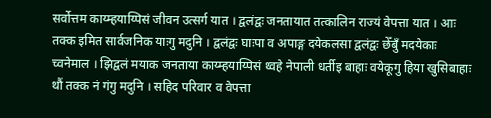सर्वोत्तम काय्म्हयाय्पिसं जीवन उत्सर्ग यात । द्वलंद्वः जनतायात तत्कालिन राज्यं वेपत्ता यात । आः तक्क इमित सार्वजनिक याःगु मदुनि । द्वलंद्वः घाःपा व अपाङ्ग दयेकलसा द्वलंद्वः छेँबुँ मदयेकाः च्वनेमाल । झिद्वलं मयाक जनताया काय्म्हयाय्पिसं थ्वहे नेपाली धर्तीइ बाहाः वयेकूगु हिया खुसिबाहाः थौं तक्क नं गंगु मदुनि । सहिद परिवार व वेपत्ता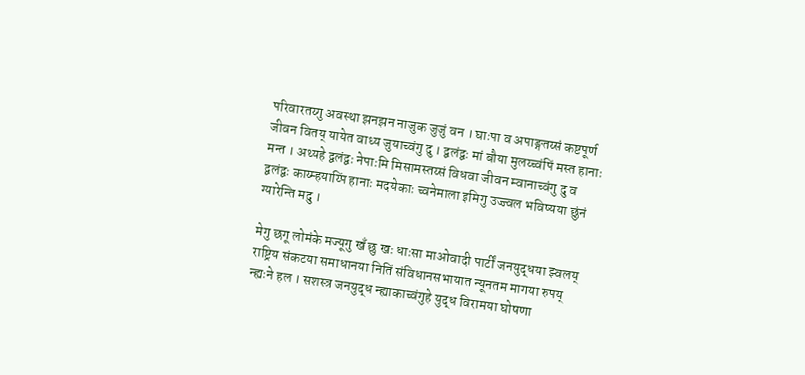परिवारतय्गु अवस्था झनझन नाजुक जुजुं वन । घाःपा व अपाङ्गतय्सं कष्टपूर्ण जीवन वितय् यायेत वाध्य जुयाच्वंगु दु । द्वलंद्वः मां बौया मुलय्च्वंपिं मस्त हानाः मन्त । अथ्यहे द्वलंद्वः नेपाःमि मिसामस्तय्सं विधवा जीवन म्वानाच्वंगु दु व द्वलंद्वः काय्म्हयाय्पिं हानाः मदयेकाः च्वनेमाला इमिगु उज्ज्वल भविष्यया छुंनं ग्यारेन्ति मदु ।

मेगु छगू लोमंके मज्यूगु खँ छु खः धाःसा माओवादी पार्टीं जनयुद्धया झ्वलय् राष्ट्रिय संकटया समाधानया नितिं संविधानसभायात न्यूनतम मागया रुपय् न्ह्यःने हल । सशस्त्र जनयुद्ध न्ह्याकाच्वंगुहे युद्ध विरामया घोषणा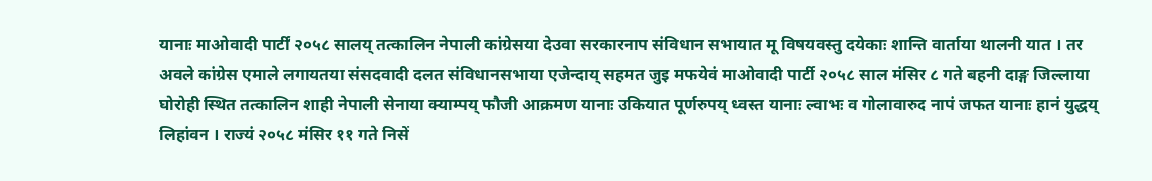यानाः माओवादी पार्टीं २०५८ सालय् तत्कालिन नेपाली कांग्रेसया देउवा सरकारनाप संविधान सभायात मू विषयवस्तु दयेकाः शान्ति वार्ताया थालनी यात । तर अवले कांग्रेस एमाले लगायतया संसदवादी दलत संविधानसभाया एजेन्दाय् सहमत जुइ मफयेवं माओवादी पार्टी २०५८ साल मंसिर ८ गते बहनी दाङ्ग जिल्लाया घोरोही स्थित तत्कालिन शाही नेपाली सेनाया क्याम्पय् फौजी आक्रमण यानाः उकियात पूर्णरुपय् ध्वस्त यानाः ल्वाभः व गोलावारुद नापं जफत यानाः हानं युद्धय् लिहांवन । राज्यं २०५८ मंसिर ११ गते निसें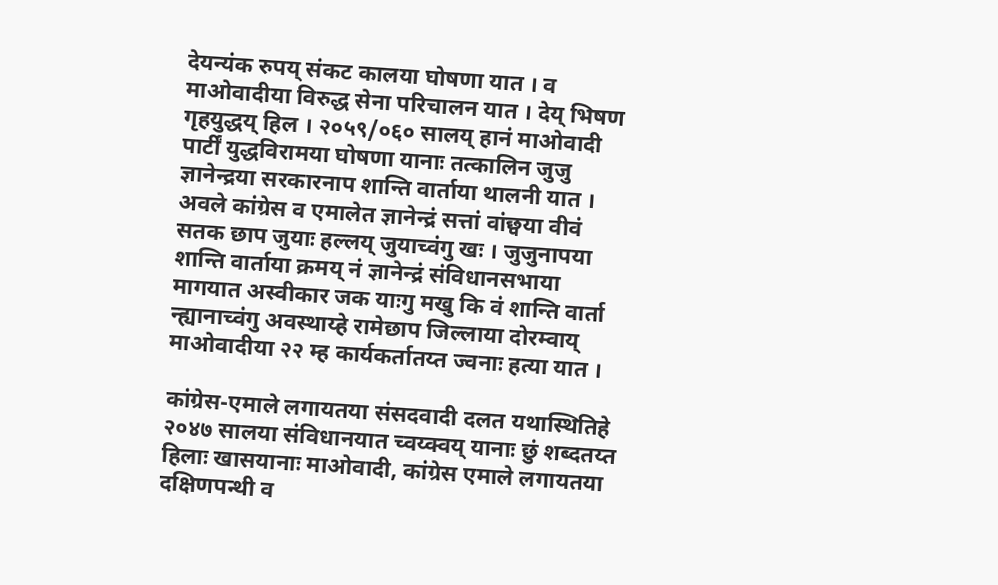देयन्यंक रुपय् संकट कालया घोषणा यात । व माओवादीया विरुद्ध सेना परिचालन यात । देय् भिषण गृहयुद्धय् हिल । २०५९/०६० सालय् हानं माओवादी पार्टीं युद्धविरामया घोषणा यानाः तत्कालिन जुजु ज्ञानेन्द्रया सरकारनाप शान्ति वार्ताया थालनी यात । अवले कांग्रेस व एमालेत ज्ञानेन्द्रं सत्तां वांछ्वया वीवं सतक छाप जुयाः हल्लय् जुयाच्वंगु खः । जुजुनापया शान्ति वार्ताया क्रमय् नं ज्ञानेन्द्रं संविधानसभाया मागयात अस्वीकार जक याःगु मखु कि वं शान्ति वार्ता न्ह्यानाच्वंगु अवस्थाय्हे रामेछाप जिल्लाया दोरम्वाय् माओवादीया २२ म्ह कार्यकर्तातय्त ज्वनाः हत्या यात ।

कांग्रेस-एमाले लगायतया संसदवादी दलत यथास्थितिहे २०४७ सालया संविधानयात च्वय्क्वय् यानाः छुं शब्दतय्त हिलाः खासयानाः माओवादी, कांग्रेस एमाले लगायतया दक्षिणपन्थी व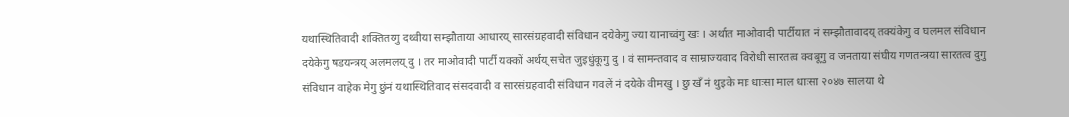यथास्थितिवादी शक्तितय्गु दथ्वीया सम्झौताया आधारय् सारसंग्रहवादी संविधान दयेकेगु ज्या यानाच्वंगु खः । अर्थात माओवादी पार्टीयात नं सम्झौतावादय् तक्यंकेगु व घलमल संविधान दयेकेगु षडयन्त्रय् अलमलय् दु । तर माओवादी पार्टी यक्कों अर्थय् सचेत जुइधुंकूगु दु । वं सामन्तवाद व साम्राज्यवाद विरोधी सारतत्व क्वबूगु व जनताया संघीय गणतन्त्रया सारतत्व दुगु संविधान वाहेक मेगु छुंनं यथास्थितिवाद संसदवादी व सारसंग्रहवादी संविधान गवलें नं दयेके वीमखु । छु खँ नं थुइके माः धाःसा माल धाःसा २०४७ सालया थे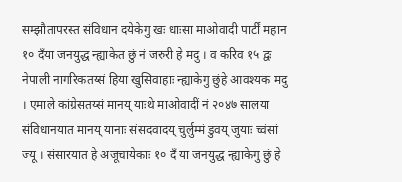सम्झौतापरस्त संविधान दयेकेगु खः धाःसा माओवादी पार्टीं महान १० दँया जनयुद्ध न्ह्याकेत छुं नं जरुरी हे मदु । व करिव १५ द्वः नेपाली नागरिकतय्सं हिया खुसिवाहाः न्ह्याकेगु छुंहे आवश्यक मदु । एमाले कांग्रेसतय्सं मानय् याःथे माओवादीं नं २०४७ सालया संविधानयात मानय् यानाः संसदवादय् चुर्लुम्मं डुवय् जुयाः च्वंसां ज्यू । संसारयात हे अजूचायेकाः १० दँ या जनयुद्ध न्ह्याकेगु छुं हे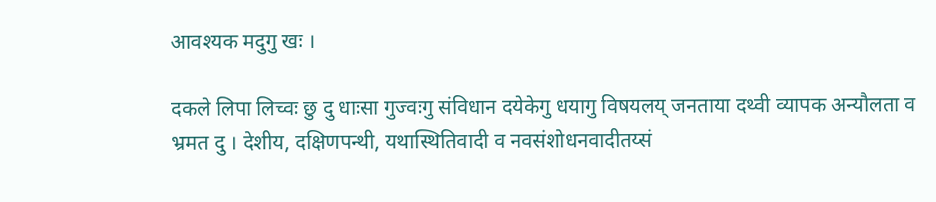आवश्यक मदुगु खः ।

दकले लिपा लिच्वः छु दु धाःसा गुज्वःगु संविधान दयेकेगु धयागु विषयलय् जनताया दथ्वी व्यापक अन्यौलता व भ्रमत दु । देशीय, दक्षिणपन्थी, यथास्थितिवादी व नवसंशोधनवादीतय्सं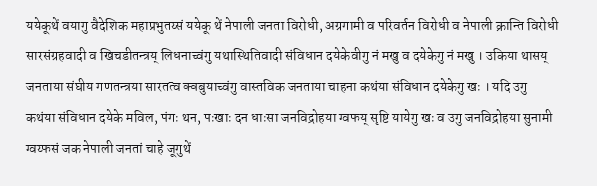ययेकूथें वयागु वैदेशिक महाप्रभुतय्सं ययेकू थें नेपाली जनता विरोधी, अग्रगामी व परिवर्तन विरोधी व नेपाली क्रान्ति विरोधी सारसंग्रहवादी व खिचडीतन्त्रय् लिधनाच्वंगु यथास्थितिवादी संविधान दयेकेवीगु नं मखु व दयेकेगु नं मखु । उकिया थासय् जनताया संघीय गणतन्त्रया सारतत्व क्वबुयाच्वंगु वास्तविक जनताया चाहना कथंया संविधान दयेकेगु खः । यदि उगु कथंया संविधान दयेके मविल, पंगः थन, पःखाः दन धाःसा जनविद्रोहया ग्वफय् सृष्टि यायेगु खः व उगु जनविद्रोहया सुनामी ग्वय्फसं जक नेपाली जनतां चाहे जूगुथें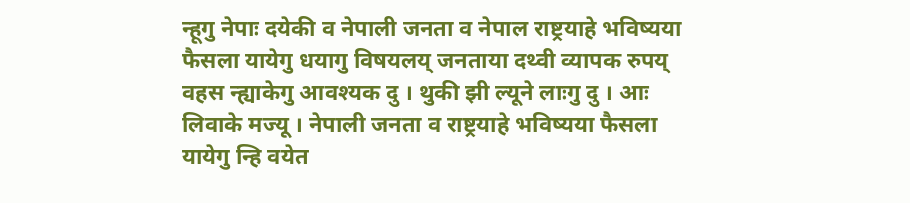न्हूगु नेपाः दयेकी व नेपाली जनता व नेपाल राष्ट्रयाहे भविष्यया फैसला यायेगु धयागु विषयलय् जनताया दथ्वी व्यापक रुपय् वहस न्ह्याकेगु आवश्यक दु । थुकी झी ल्यूने लाःगु दु । आः लिवाके मज्यू । नेपाली जनता व राष्ट्रयाहे भविष्यया फैसला यायेगु न्हि वयेत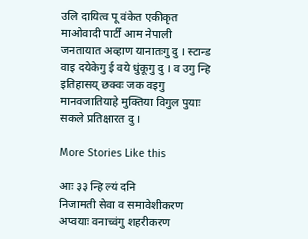उलि दायित्व पू वंकेत एकीकृत माओवादी पार्टीं आम नेपाली जनतायात अव्हाण यानातःगु दु । स्टान्ड वाइ दयेकेगु ई वये धुंकूगु दु । व उगु न्हि इतिहासय् छक्वः जक वइगु मानवजातियाहे मुक्तिया विगुल पुयाः सकले प्रतिक्षारत दु ।

More Stories Like this

आः ३३ न्हि ल्यं दनि
निजामती सेवा व समावेशीकरण
अप्वयाः वनाच्वंगु शहरीकरण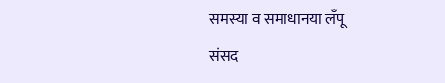समस्या व समाधानया लँपू
संसद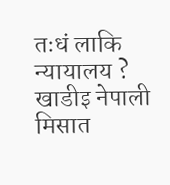तःधं लाकि न्यायालय ?
खाडीइ नेपाली मिसात